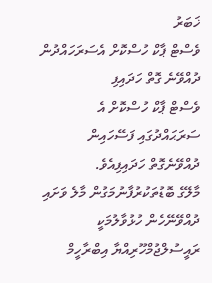ޚަބަރު
ވެސްޓް ޕާކް ހުސްކޮށް އެސަރަހައްދުން ދުއްވޭނެ ގޮތް ހަދައިފި
ވެސްޓް ޕާކް ހުސްކޮށް އެ ސަރަޙައްދުގައި ފަސޭހައިން ދުއްވޭނެގޮތް ހަދައިފިއެވެ.
މާލޭގެ ބޮޑުތަކުރުފާނުމަގުން މާލެ ވަށައި ދުއްވޭނޭހެން ހުޅުވާލުމަކީ ރައީސުލްޖުމްހޫރިއްޔާ އިބްރާހީމް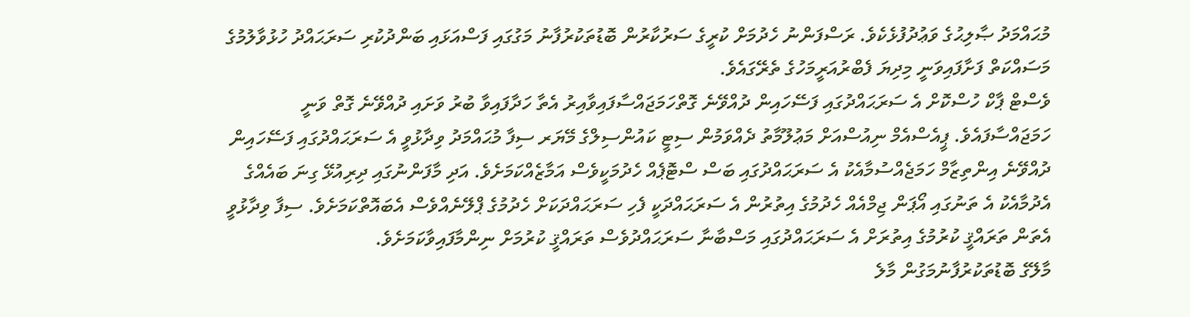މުޙައްމަދު ޞާލިޙުގެ ވަޢުދުފުޅެކެވެ. ރަސްފަންނު ހެދުމަށް ކުރީގެ ސަރުކާރުން ބޮޑުތަކުރުފާނު މަގުގައި ފަސްއަޅައި ބަންދުކުރި ސަރަޙައްދު ހުޅުވާލުމުގެ މަސައްކަތް ފަށާފައިވަނީ މިދިޔަ ފެބްރުއަރީމަހުގެ ތެރޭގައެވެ.
ވެސްޓް ޕާކް ހުސްކޮށް އެ ސަރަޙައްދުގައި ފަސޭހައިން ދުއްވޭނެ ގޮތްހަމަޖައްސާފައިވާއިރު އެތާ ހަދާފައިވާ ބުރު ވަށައި ދުއްވޭނެ ގޮތް ވަނީ ހަމަޖައްސާފައެވެ. ޕީއެސްއެމް ނިއުސްއަށް މަޢުލޫމާތު ދެއްވަމުން ސިޓީ ކައުންސިލްގެ މޭޔަރ ސިފާ މުޙައްމަދު ވިދާޅުވީ އެ ސަރަޙައްދުގައި ފަސޭހައިން ދުއްވޭނެ އިންތިޒާމް ހަމަޖެއްސުމާއެކު އެ ސަރަޙައްދުގައި ބަސް ސްޓޮޕެއް ހެދުމަކީވެސް އަމާޒެއްކަމަށެވެ. އަދި މާފަންނުގައި ދިރިއުޅޭ ގިނަ ބައެއްގެ އެދުމާއެކު އެ ތަނުގައި އޯޕަން ޖިމްއެއް ހެދުމުގެ އިތުރުން އެ ސަރަޙައްދަކީ ފެހި ސަރަޙައްދަކަށް ހެދުމުގެ ޕްލޭނެއްވެސް އެބައޮތްކަމަށެވެ. ސިފާ ވިދާޅުވީ އެތަން ތަރައްޤީ ކުރުމުގެ އިތުރަށް އެ ސަރަޙައްދުގައި މަސްބާނާ ސަރަޙައްދުވެސް ތަރައްޤީ ކުރުމަށް ނިންމާފައިވާކަމަށެވެ.
މާލޭގެ ބޮޑުތަކުރުފާނުމަގުން މާލެ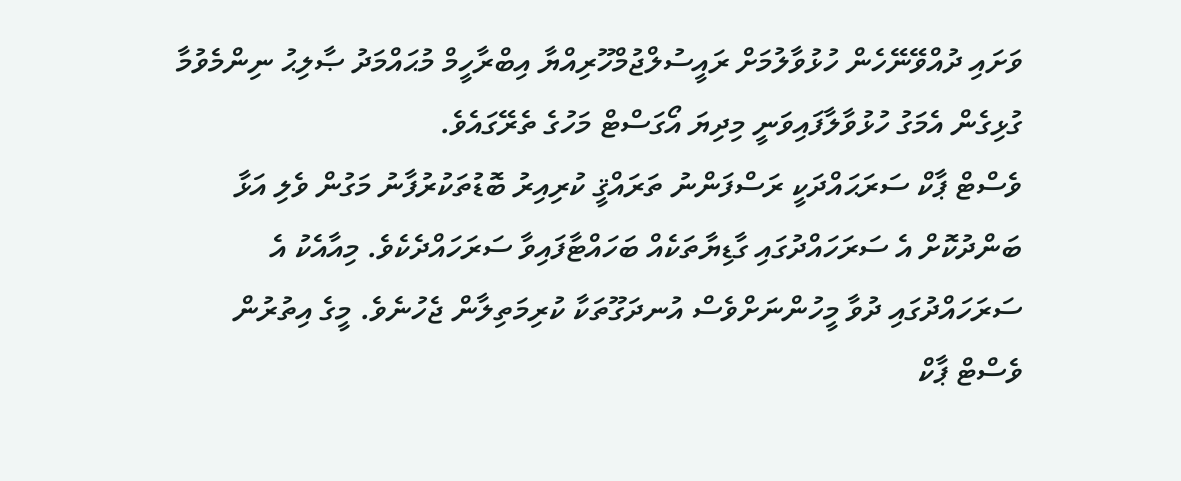ވަށައި ދުއްވޭނޭހެން ހުޅުވާލުމަށް ރައީސުލްޖުމްހޫރިއްޔާ އިބްރާހީމް މުޙައްމަދު ޞާލިޙު ނިންމެވުމާ ގުޅިގެން އެމަގު ހުޅުވާލާފައިވަނީ މިދިޔަ އޯގަސްޓް މަހުގެ ތެރޭގައެވެ.
ވެސްޓް ޕާކް ސަރަޙައްދަކީ ރަސްފަންނު ތަރައްޤީ ކުރިއިރު ބޮޑުތަކުރުފާނު މަގުން ވެލި އަޅާ ބަންދުކޮށް އެ ސަރަހައްދުގައި ގާޑިޔާތަކެއް ބަހައްޓާފައިވާ ސަރަހައްދެކެވެ. މިއާއެކު އެ ސަރަހައްދުގައި ދުވާ މީހުންނަށްވެސް އުނދަގޫތަކާ ކުރިމަތިލާން ޖެހުނެވެ. މީގެ އިތުރުން ވެސްޓް ޕާކް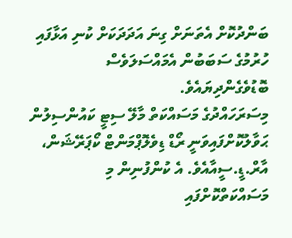ބަންދުކޮށް އެތަނަށް ގިނަ އަދަދަކަށް ކުނި އަޅާފައި ހުރުމުގެ ސަބަބުން އެމައްސަލަވެސް ބޮޑުވެގެންދިޔައެވެ.
މިސަރަހައްދުގެ މަސައްކަތް މާލޭ ސިޓީ ކައުންސިލުން ޙަވާލުކޮށްފައިވަނީ ރޯޑް ޑިވެލޮޕްމަންޓް ކޯޕަރޭޝަން، އާރް.ޑީ.ސީއާއެވެ. އެ ކުންފުނިން މި މަސައްކަތްކޮށްފައި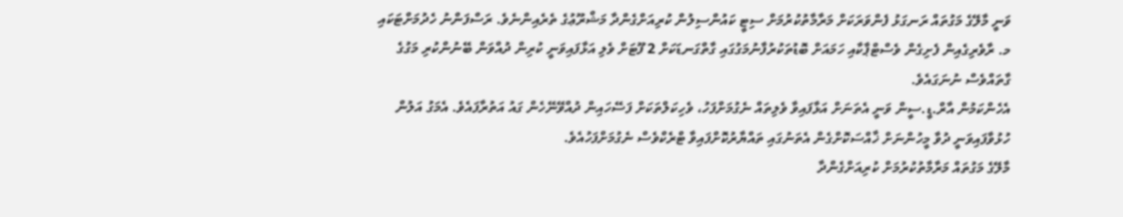ވަނީ މާލޭގެ މަގުތައް ރަނގަޅު ފެންވަރަކަށް މަރާމާތުކުރުމަށް ސިޓީ ކައުންސިލުން ކުރިއަށްގެންދާ މަޝްރޫޢުގެ ތެރެއިންނެވެ. ރަސްފަންނު ހެދުމަށްޓަކައި މ. ރާވެރިގެއިން ފެށިގެން ވެސްޓްޕާކާއި ހަމައަށް ބޮޑުތަކުރުފާނުމަގުގައި ގާތްގަނޑަކަށް 2 ފޫޓަށް ވެލި އަޅާފައިވަނީ ކުރިން ދުއްވަން ބޭނުންކުރި މަގުގެ ގާތައްވެސް ނުނަގައެވެ.
އެހެންކަމުން އާރް.ޑީ.ސީން ވަނީ އެތަނަށް އަޅާފައިވާ ވެލިތައް ނެގުމަށްފަހު، ވެހިކަލްތަކަށް ފަސޭހައިން ދުއްވޭނޭހެން ގައު އަތުރާފައެވެ. އެމަގު އަލުން ހުޅުވާފައިވަނީ ދުވާ މީހުންނަށް ޚާއްސަކޮށްގެން އެތަނުގައި ތައްޔާރުކޮށްފައިވާ ޓްރެކްވެސް ނެގުމަށްފަހުއެވެ.
މާލޭގެ މަގުތައް މަރާމާތުކުރުމަށް ކުރިއަށްގެންދާ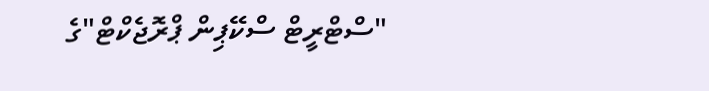"ސްޓްރީޓް ސްކޭޕިން ޕްރޮޖެކްޓް"ގެ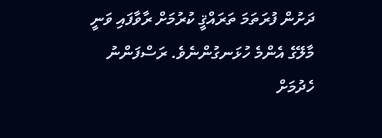ދަށުން ފުރަތަމަ ތަރައްޤީ ކުރުމަށް ރާވާފައި ވަނީ މާލޭގެ އެންމެ ހުޅަނގުންނެވެ. ރަސްފަންނު ހެދުމަށް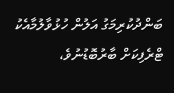ބަންދުކުރިމަގު އަލުން ހުޅުވާލުމާއެކު ޓްރެފިކަށް ބާރުބޮޑުނުވެ،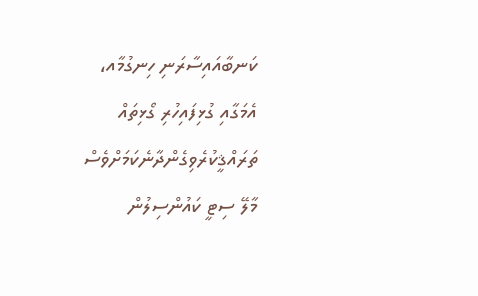ކަނބާއައިސާރަނި ހިނގުމާއ، އެމަގާއި ގުޅިފައިހުރި ގޯޅިތައް ތަރައްޤީކުރެވިގެންދާނެކަމަށްވެސް މާލޭ ސިޓީ ކައުންސިލުން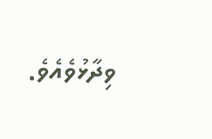ވިދާޅުވެއެވެ.